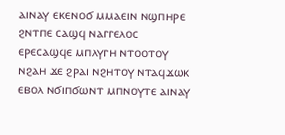ⲁⲓⲛⲁⲩ ⲉⲕⲉⲛⲟϭ ⲙⲙⲁⲉⲓⲛ ⲛϣⲡⲏⲣⲉ ϩⲛⲧⲡⲉ ⲥⲁϣϥ ⲛⲁⲅⲅⲉⲗⲟⲥ ⲉⲣⲉⲥⲁϣϥⲉ ⲙⲡⲗⲩⲅⲏ ⲛⲧⲟⲟⲧⲟⲩ ⲛϩⲁⲏ ϫⲉ ϩⲣⲁⲓ ⲛϩⲏⲧⲟⲩ ⲛⲧⲁϥϫⲱⲕ ⲉⲃⲟⲗ ⲛϭⲓⲡϭⲱⲛⲧ ⲙⲡⲛⲟⲩⲧⲉ ⲁⲓⲛⲁⲩ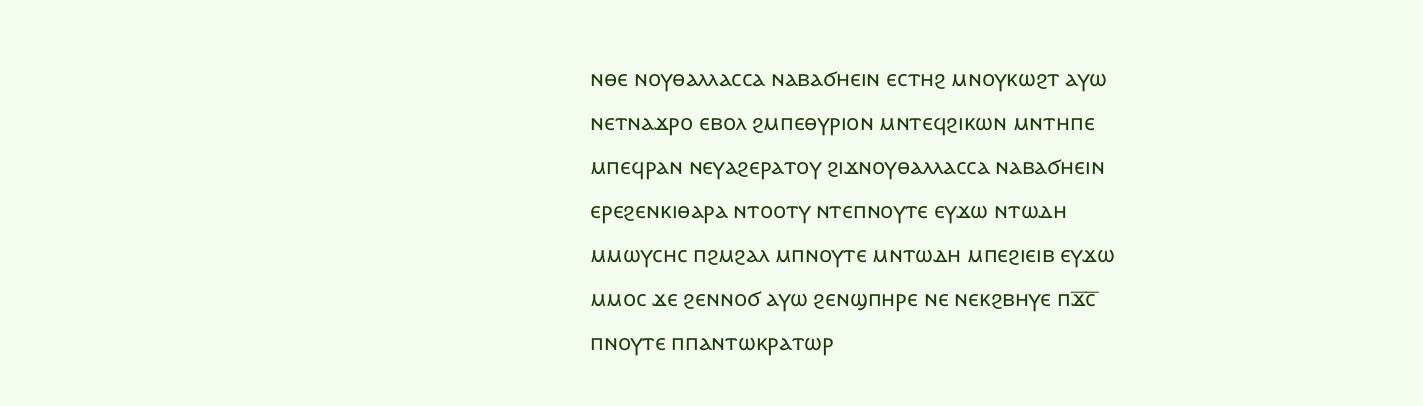ⲛⲑⲉ ⲛⲟⲩⲑⲁⲗⲗⲁⲥⲥⲁ ⲛⲁⲃⲁϭⲏⲉⲓⲛ ⲉⲥⲧⲏϩ ⲙⲛⲟⲩⲕⲱϩⲧ ⲁⲩⲱ ⲛⲉⲧⲛⲁϫⲣⲟ ⲉⲃⲟⲗ ϩⲙⲡⲉⲑⲩⲣⲓⲟⲛ ⲙⲛⲧⲉϥϩⲓⲕⲱⲛ ⲙⲛⲧⲏⲡⲉ ⲙⲡⲉϥⲣⲁⲛ ⲛⲉⲩⲁϩⲉⲣⲁⲧⲟⲩ ϩⲓϫⲛⲟⲩⲑⲁⲗⲗⲁⲥⲥⲁ ⲛⲁⲃⲁϭⲏⲉⲓⲛ ⲉⲣⲉϩⲉⲛⲕⲓⲑⲁⲣⲁ ⲛⲧⲟⲟⲧⲩ ⲛⲧⲉⲡⲛⲟⲩⲧⲉ ⲉⲩϫⲱ ⲛⲧⲱⲇⲏ ⲙⲙⲱⲩⲥⲏⲥ ⲡϩⲙϩⲁⲗ ⲙⲡⲛⲟⲩⲧⲉ ⲙⲛⲧⲱⲇⲏ ⲙⲡⲉϩⲓⲉⲓⲃ ⲉⲩϫⲱ ⲙⲙⲟⲥ ϫⲉ ϩⲉⲛⲛⲟϭ ⲁⲩⲱ ϩⲉⲛϣⲡⲏⲣⲉ ⲛⲉ ⲛⲉⲕϩⲃⲏⲩⲉ ⲡϫ̅ⲥ̅ ⲡⲛⲟⲩⲧⲉ ⲡⲡⲁⲛⲧⲱⲕⲣⲁⲧⲱⲣ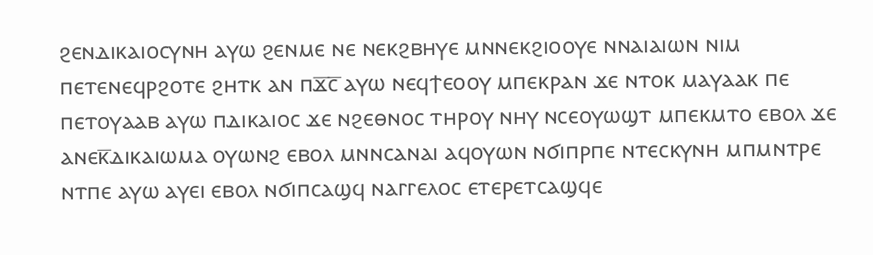ϩⲉⲛⲇⲓⲕⲁⲓⲟⲥⲩⲛⲏ ⲁⲩⲱ ϩⲉⲛⲙⲉ ⲛⲉ ⲛⲉⲕϩⲃⲏⲩⲉ ⲙⲛⲛⲉⲕϩⲓⲟⲟⲩⲉ ⲛⲛⲁⲓⲁⲓⲱⲛ ⲛⲓⲙ ⲡⲉⲧⲉⲛⲉϥⲣϩⲟⲧⲉ ϩⲏⲧⲕ ⲁⲛ ⲡϫ̅ⲥ̅ ⲁⲩⲱ ⲛⲉϥϯⲉⲟⲟⲩ ⲙⲡⲉⲕⲣⲁⲛ ϫⲉ ⲛⲧⲟⲕ ⲙⲁⲩⲁⲁⲕ ⲡⲉ ⲡⲉⲧⲟⲩⲁⲁⲃ ⲁⲩⲱ ⲡⲇⲓⲕⲁⲓⲟⲥ ϫⲉ ⲛϩⲉⲑⲛⲟⲥ ⲧⲏⲣⲟⲩ ⲛⲏⲩ ⲛⲥⲉⲟⲩⲱϣⲧ ⲙⲡⲉⲕⲙⲧⲟ ⲉⲃⲟⲗ ϫⲉ ⲁⲛⲉⲕ̅ⲇⲓⲕⲁⲓⲱⲙⲁ ⲟⲩⲱⲛϩ ⲉⲃⲟⲗ ⲙⲛⲛⲥⲁⲛⲁⲓ ⲁϥⲟⲩⲱⲛ ⲛϭⲓⲡⲣⲡⲉ ⲛⲧⲉⲥⲕⲩⲛⲏ ⲙⲡⲙⲛⲧⲣⲉ ⲛⲧⲡⲉ ⲁⲩⲱ ⲁⲩⲉⲓ ⲉⲃⲟⲗ ⲛϭⲓⲡⲥⲁϣϥ ⲛⲁⲅⲅⲉⲗⲟⲥ ⲉⲧⲉⲣⲉⲧⲥⲁϣϥⲉ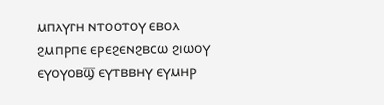ⲙⲡⲗⲩⲅⲏ ⲛⲧⲟⲟⲧⲟⲩ ⲉⲃⲟⲗ ϩⲙⲡⲣⲡⲉ ⲉⲣⲉϩⲉⲛϩⲃⲥⲱ ϩⲓⲱⲟⲩ ⲉⲩⲟⲩⲟⲃϣ̅ ⲉⲩⲧⲃⲃⲏⲩ ⲉⲩⲙⲏⲣ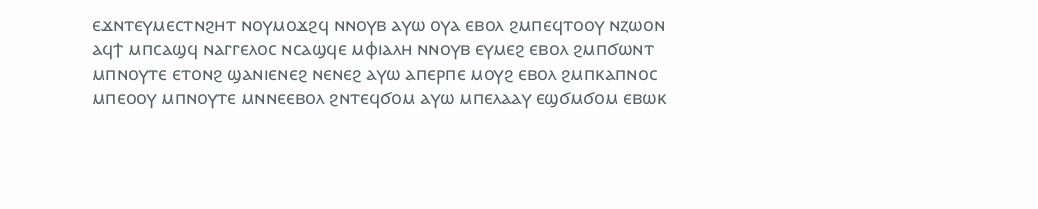ⲉϫⲛⲧⲉⲩⲙⲉⲥⲧⲛϩⲏⲧ ⲛⲟⲩⲙⲟϫϩϥ ⲛⲛⲟⲩⲃ ⲁⲩⲱ ⲟⲩⲁ ⲉⲃⲟⲗ ϩⲙⲡⲉϥⲧⲟⲟⲩ ⲛⲍⲱⲟⲛ ⲁϥϯ ⲙⲡⲥⲁϣϥ ⲛⲁⲅⲅⲉⲗⲟⲥ ⲛⲥⲁϣϥⲉ ⲙⲫⲓⲁⲗⲏ ⲛⲛⲟⲩⲃ ⲉⲩⲙⲉϩ ⲉⲃⲟⲗ ϩⲙⲡϭⲱⲛⲧ ⲙⲡⲛⲟⲩⲧⲉ ⲉⲧⲟⲛϩ ϣⲁⲛⲓⲉⲛⲉϩ ⲛⲉⲛⲉϩ ⲁⲩⲱ ⲁⲡⲉⲣⲡⲉ ⲙⲟⲩϩ ⲉⲃⲟⲗ ϩⲙⲡⲕⲁⲡⲛⲟⲥ ⲙⲡⲉⲟⲟⲩ ⲙⲡⲛⲟⲩⲧⲉ ⲙⲛⲛⲉⲉⲃⲟⲗ ϩⲛⲧⲉϥϭⲟⲙ ⲁⲩⲱ ⲙⲡⲉⲗⲁⲁⲩ ⲉϣϭⲙϭⲟⲙ ⲉⲃⲱⲕ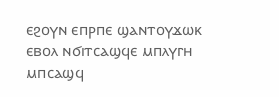ⲉϩⲟⲩⲛ ⲉⲡⲣⲡⲉ ϣⲁⲛⲧⲟⲩϫⲱⲕ ⲉⲃⲟⲗ ⲛϭⲓⲧⲥⲁϣϥⲉ ⲙⲡⲗⲩⲅⲏ ⲙⲡⲥⲁϣϥ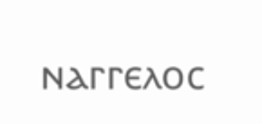ⲛⲁⲅⲅⲉⲗⲟⲥ